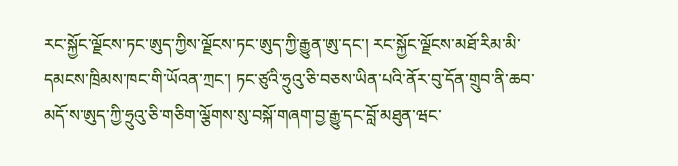རང་སྐྱོང་ལྗོངས་ཏང་ཨུད་ཀྱིས་ལྗོངས་ཏང་ཨུད་ཀྱི་རྒྱུན་ཨུ་དང་། རང་སྐྱོང་ལྗོངས་མཐོ་རིམ་མི་དམངས་ཁྲིམས་ཁང་གི་ཡོའན་ཀྲང་། ཏང་ཙུའི་ཧྲུའུ་ཅི་བཅས་ཡིན་པའི་ནོར་བུ་དོན་གྲུབ་ནི་ཆབ་མདོ་ས་ཨུད་ཀྱི་ཧྲུའུ་ཅི་གཅིག་ལྕོགས་སུ་བསྐོ་གཞག་བྱ་རྒྱུ་དང་བློ་མཐུན་ཝང་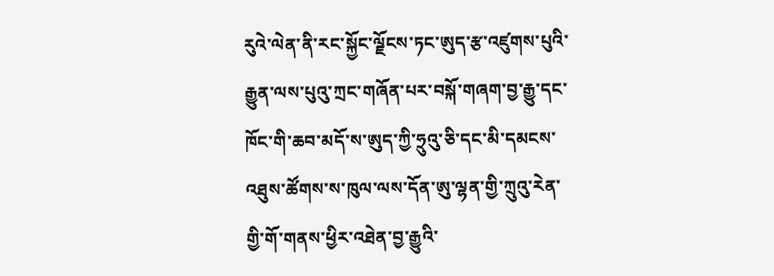རུའེ་ལེན་ནི་རང་སྐྱོང་ལྗོངས་ཏང་ཨུད་རྩ་འཛུགས་པུའི་རྒྱུན་ལས་པུའུ་ཀྲང་གཞོན་པར་བསྐོ་གཞག་བྱ་རྒྱུ་དང་ཁོང་གི་ཆབ་མདོ་ས་ཨུད་ཀྱི་ཧྲུའུ་ཅི་དང་མི་དམངས་འཐུས་ཚོགས་ས་ཁུལ་ལས་དོན་ཨུ་ལྷན་གྱི་ཀྲུའུ་རེན་གྱི་གོ་གནས་ཕྱིར་འཐེན་བྱ་རྒྱུའི་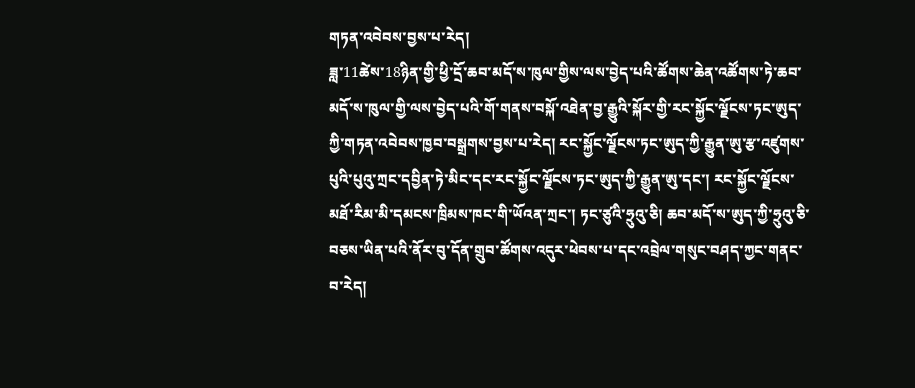གཏན་འབེབས་བྱས་པ་རེད།
ཟླ་11ཚེས་18ཉིན་གྱི་ཕྱི་དྲོ་ཆབ་མདོ་ས་ཁུལ་གྱིས་ལས་བྱེད་པའི་ཚོགས་ཆེན་འཚོགས་ཏེ་ཆབ་མདོ་ས་ཁུལ་གྱི་ལས་བྱེད་པའི་གོ་གནས་བསྐོ་འཐེན་བྱ་རྒྱུའི་སྐོར་གྱི་རང་སྐྱོང་ལྗོངས་ཏང་ཨུད་ཀྱི་གཏན་འབེབས་ཁྱབ་བསྒྲགས་བྱས་པ་རེད། རང་སྐྱོང་ལྗོངས་ཏང་ཨུད་ཀྱི་རྒྱུན་ཨུ་རྩ་འཛུགས་པུའི་པུའུ་ཀྲང་དབྱིན་ཏེ་མིང་དང་རང་སྐྱོང་ལྗོངས་ཏང་ཨུད་ཀྱི་རྒྱུན་ཨུ་དང་། རང་སྐྱོང་ལྗོངས་མཐོ་རིམ་མི་དམངས་ཁྲིམས་ཁང་གི་ཡོའན་ཀྲང་། ཏང་ཙུའི་ཧྲུའུ་ཅི། ཆབ་མདོ་ས་ཨུད་ཀྱི་ཧྲུའུ་ཅི་བཅས་ཡིན་པའི་ནོར་བུ་དོན་གྲུབ་ཚོགས་འདུར་ཕེབས་པ་དང་འབྲེལ་གསུང་བཤད་ཀྱང་གནང་བ་རེད།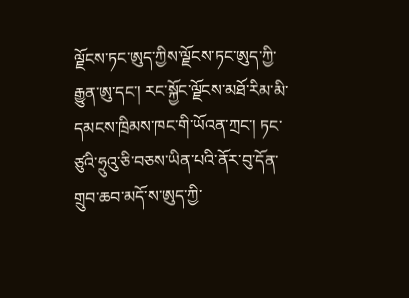ལྗོངས་ཏང་ཨུད་ཀྱིས་ལྗོངས་ཏང་ཨུད་ཀྱི་རྒྱུན་ཨུ་དང་། རང་སྐྱོང་ལྗོངས་མཐོ་རིམ་མི་དམངས་ཁྲིམས་ཁང་གི་ཡོའན་ཀྲང་། ཏང་ཙུའི་ཧྲུའུ་ཅི་བཅས་ཡིན་པའི་ནོར་བུ་དོན་གྲུབ་ཆབ་མདོ་ས་ཨུད་ཀྱི་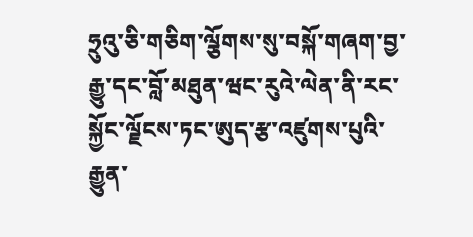ཧྲུའུ་ཅི་གཅིག་ལྕོགས་སུ་བསྐོ་གཞག་བྱ་རྒྱུ་དང་བློ་མཐུན་ཝང་རུའེ་ལེན་ནི་རང་སྐྱོང་ལྗོངས་ཏང་ཨུད་རྩ་འཛུགས་པུའི་རྒྱུན་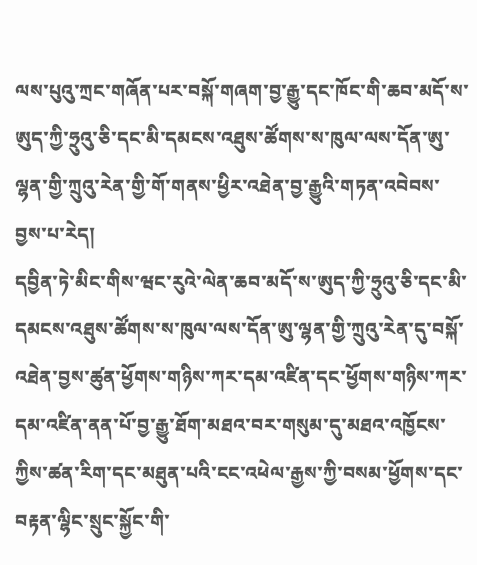ལས་པུའུ་ཀྲང་གཞོན་པར་བསྐོ་གཞག་བྱ་རྒྱུ་དང་ཁོང་གི་ཆབ་མདོ་ས་ཨུད་ཀྱི་ཧྲུའུ་ཅི་དང་མི་དམངས་འཐུས་ཚོགས་ས་ཁུལ་ལས་དོན་ཨུ་ལྷན་གྱི་ཀྲུའུ་རེན་གྱི་གོ་གནས་ཕྱིར་འཐེན་བྱ་རྒྱུའི་གཏན་འབེབས་བྱས་པ་རེད།
དབྱིན་ཏེ་མིང་གིས་ཝང་རུའེ་ལེན་ཆབ་མདོ་ས་ཨུད་ཀྱི་ཧྲུའུ་ཅི་དང་མི་དམངས་འཐུས་ཚོགས་ས་ཁུལ་ལས་དོན་ཨུ་ལྷན་གྱི་ཀྲུའུ་རེན་དུ་བསྐོ་འཐེན་བྱས་ཚུན་ཕྱོགས་གཉིས་ཀར་དམ་འཛིན་དང་ཕྱོགས་གཉིས་ཀར་དམ་འཛིན་ནན་པོ་བྱ་རྒྱུ་ཐོག་མཐའ་བར་གསུམ་དུ་མཐའ་འཁྱོངས་ཀྱིས་ཚན་རིག་དང་མཐུན་པའི་ངང་འཕེལ་རྒྱས་ཀྱི་བསམ་ཕྱོགས་དང་བརྟན་ལྷིང་སྲུང་སྐྱོང་གི་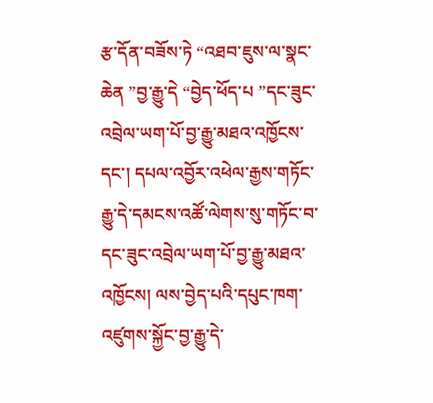རྩ་དོན་བཟོས་ཏེ “འཐབ་ཇུས་ལ་སྣང་ཆེན ”བྱ་རྒྱུ་དེ “བྱེད་ཕོད་པ ”དང་ཟུང་འབྲེལ་ཡག་པོ་བྱ་རྒྱུ་མཐའ་འཁྱོངས་དང་། དཔལ་འབྱོར་འཕེལ་རྒྱས་གཏོང་རྒྱུ་དེ་དམངས་འཚོ་ལེགས་སུ་གཏོང་བ་དང་ཟུང་འབྲེལ་ཡག་པོ་བྱ་རྒྱུ་མཐའ་འཁྱོངས། ལས་བྱེད་པའི་དཔུང་ཁག་འཛུགས་སྐྱོང་བྱ་རྒྱུ་དེ་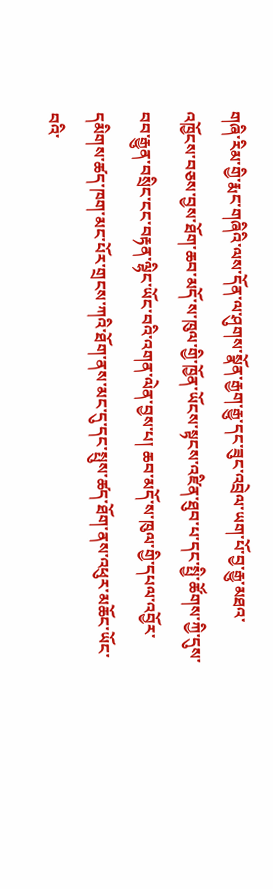གཞི་རིམ་གྱི་རྨང་གཞིའི་ལས་དོན་ལ་ཤུགས་སྣོན་རྒྱག་རྒྱུ་དང་ཟུང་འབྲེལ་ཡག་པོ་བྱ་རྒྱུ་མཐའ་འཁྱོངས་བཅས་བྱས་ཐོག་ཆབ་མདོ་ས་ཁུལ་གྱི་ཁྱོན་ཡོངས་སྟངས་འཛིན་ཐུབ་པ་དང་སྤྱི་ཚོགས་ཀྱི་དུས་བབ་རྒྱུན་བསྲིང་ངང་བརྟན་ལྷིང་ཡོང་བའི་འགན་ལེན་བྱས་པ། ཆབ་མདོ་ས་ཁུལ་གྱི་དཔལ་འབྱོར་དམིགས་ཚད་ཁག་མང་པོར་གྲངས་ཀའི་ཐོག་ནས་མང་དུ་དང་སྤུས་ཚད་ཐོག་ནས་འཕུར་མཆོང་ཡོང་བའི་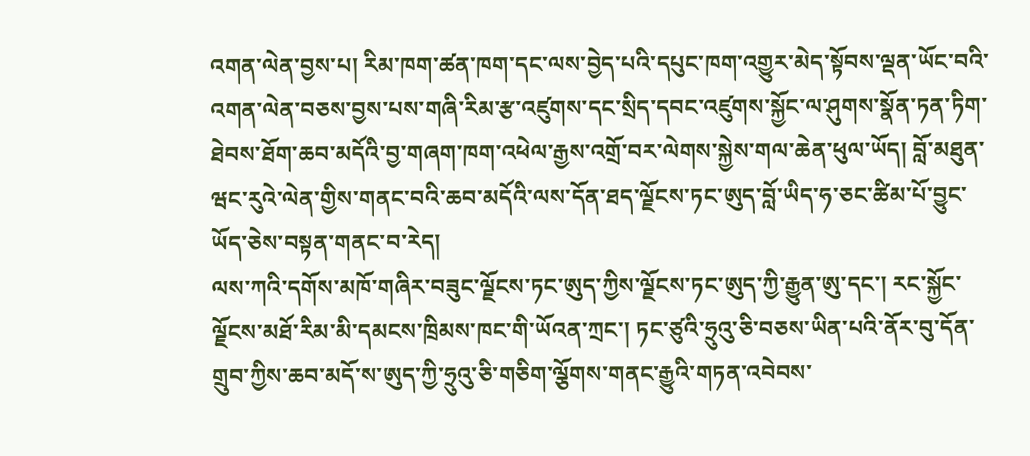འགན་ལེན་བྱས་པ། རིམ་ཁག་ཚན་ཁག་དང་ལས་བྱེད་པའི་དཔུང་ཁག་འགྱུར་མེད་སྟོབས་ལྡན་ཡོང་བའི་འགན་ལེན་བཅས་བྱས་པས་གཞི་རིམ་རྩ་འཛུགས་དང་སྲིད་དབང་འཛུགས་སྐྱོང་ལ་ཤུགས་སྣོན་ཏན་ཏིག་ཐེབས་ཐོག་ཆབ་མདོའི་བྱ་གཞག་ཁག་འཕེལ་རྒྱས་འགྲོ་བར་ལེགས་སྐྱེས་གལ་ཆེན་ཕུལ་ཡོད། བློ་མཐུན་ཝང་རུའེ་ལེན་གྱིས་གནང་བའི་ཆབ་མདོའི་ལས་དོན་ཐད་ལྗོངས་ཏང་ཨུད་བློ་ཡིད་ཧ་ཅང་ཚིམ་པོ་བྱུང་ཡོད་ཅེས་བསྟན་གནང་བ་རེད།
ལས་ཀའི་དགོས་མཁོ་གཞིར་བཟུང་ལྗོངས་ཏང་ཨུད་ཀྱིས་ལྗོངས་ཏང་ཨུད་ཀྱི་རྒྱུན་ཨུ་དང་། རང་སྐྱོང་ལྗོངས་མཐོ་རིམ་མི་དམངས་ཁྲིམས་ཁང་གི་ཡོའན་ཀྲང་། ཏང་ཙུའི་ཧྲུའུ་ཅི་བཅས་ཡིན་པའི་ནོར་བུ་དོན་གྲུབ་ཀྱིས་ཆབ་མདོ་ས་ཨུད་ཀྱི་ཧྲུའུ་ཅི་གཅིག་ལྕོགས་གནང་རྒྱུའི་གཏན་འབེབས་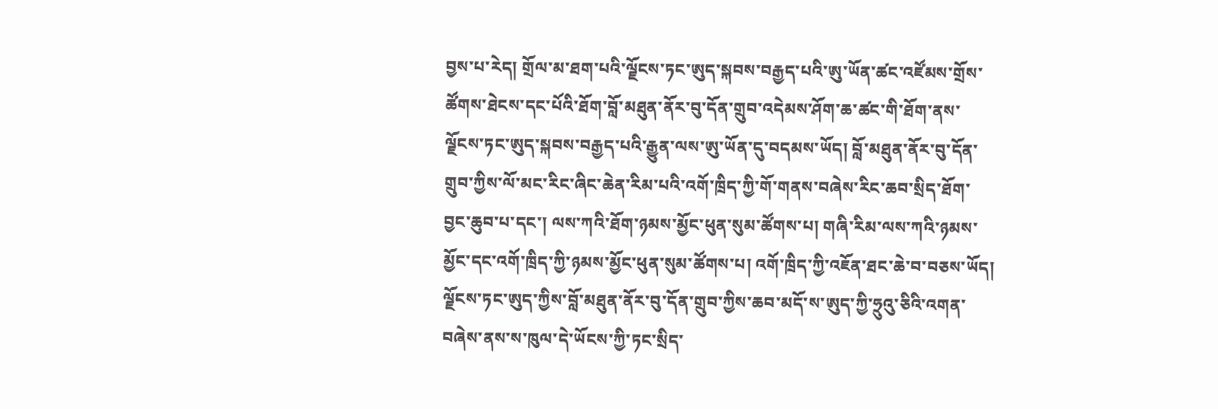བྱས་པ་རེད། གྲོལ་མ་ཐག་པའི་ལྗོངས་ཏང་ཨུད་སྐབས་བརྒྱད་པའི་ཨུ་ཡོན་ཚང་འཛོམས་གྲོས་ཚོགས་ཐེངས་དང་པོའི་ཐོག་བློ་མཐུན་ནོར་བུ་དོན་གྲུབ་འདེམས་ཤོག་ཆ་ཚང་གི་ཐོག་ནས་ལྗོངས་ཏང་ཨུད་སྐབས་བརྒྱད་པའི་རྒྱུན་ལས་ཨུ་ཡོན་དུ་བདམས་ཡོད། བློ་མཐུན་ནོར་བུ་དོན་གྲུབ་ཀྱིས་ལོ་མང་རིང་ཞིང་ཆེན་རིམ་པའི་འགོ་ཁྲིད་ཀྱི་གོ་གནས་བཞེས་རིང་ཆབ་སྲིད་ཐོག་བྱང་ཆུབ་པ་དང་། ལས་ཀའི་ཐོག་ཉམས་མྱོང་ཕུན་སུམ་ཚོགས་པ། གཞི་རིམ་ལས་ཀའི་ཉམས་མྱོང་དང་འགོ་ཁྲིད་ཀྱི་ཉམས་མྱོང་ཕུན་སུམ་ཚོགས་པ། འགོ་ཁྲིད་ཀྱི་འཇོན་ཐང་ཆེ་བ་བཅས་ཡོད། ལྗོངས་ཏང་ཨུད་ཀྱིས་བློ་མཐུན་ནོར་བུ་དོན་གྲུབ་ཀྱིས་ཆབ་མདོ་ས་ཨུད་ཀྱི་ཧྲུའུ་ཅིའི་འགན་བཞེས་ནས་ས་ཁུལ་དེ་ཡོངས་ཀྱི་ཏང་སྲིད་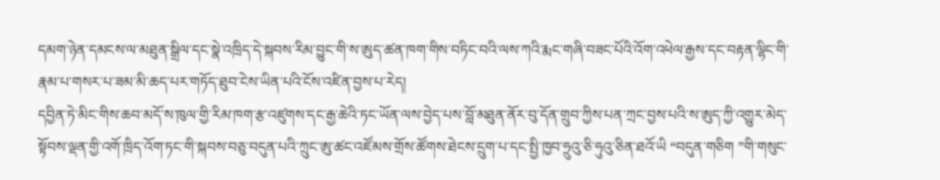དམག་ཉེན་དམངས་ལ་མཐུན་སྒྲིལ་དང་སྣེ་འཁྲིད་དེ་སྐབས་རིམ་བྱུང་གི་ས་ཨུད་ཚན་ཁག་གིས་བཏིང་བའི་ལས་ཀའི་རྨང་གཞི་བཟང་པོའི་འོག་འཕེལ་རྒྱས་དང་བརྟན་ལྷིང་གི་རྣམ་པ་གསར་པ་ཟམ་མི་ཆད་པར་གཏོད་ཐུབ་ངེས་ཡིན་པའི་ངོས་འཛིན་བྱས་པ་རེད།
དབྱིན་ཏེ་མིང་གིས་ཆབ་མདོ་ས་ཁུལ་གྱི་རིམ་ཁག་རྩ་འཛུགས་དང་རྒྱ་ཆེའི་ཏང་ཡོན་ལས་བྱེད་པས་བློ་མཐུན་ནོར་བུ་དོན་གྲུབ་ཀྱིས་པན་ཀྲང་བྱས་པའི་ས་ཨུད་ཀྱི་འགྱུར་མེད་སྟོབས་ལྡན་གྱི་འགོ་ཁྲིད་འོག་ཏང་གི་སྐབས་བཅུ་བདུན་པའི་ཀྲུང་ཨུ་ཚང་འཛོམས་གྲོས་ཚོགས་ཐེངས་དྲུག་པ་དང་སྤྱི་ཁྱབ་ཧྲུའུ་ཅི་ཧུའུ་ཅིན་ཐའོ་ཡི “བདུན་གཅིག ”གི་གསུང་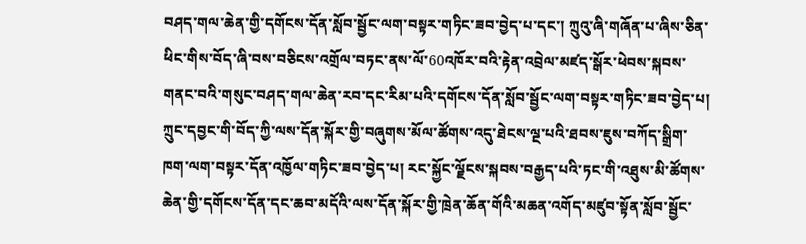བཤད་གལ་ཆེན་གྱི་དགོངས་དོན་སློབ་སྦྱོང་ལག་བསྟར་གཏིང་ཟབ་བྱེད་པ་དང་། ཀྲུའུ་ཞི་གཞོན་པ་ཞིས་ཅིན་ཕིང་གིས་བོད་ཞི་བས་བཅིངས་འགྲོལ་བཏང་ནས་ལོ་60འཁོར་བའི་རྟེན་འབྲེལ་མཛད་སྒོར་ཕེབས་སྐབས་གནང་བའི་གསུང་བཤད་གལ་ཆེན་རབ་དང་རིམ་པའི་དགོངས་དོན་སློབ་སྦྱོང་ལག་བསྟར་གཏིང་ཟབ་བྱེད་པ། ཀྲུང་དབྱང་གི་བོད་ཀྱི་ལས་དོན་སྐོར་གྱི་བཞུགས་མོལ་ཚོགས་འདུ་ཐེངས་ལྔ་པའི་ཐབས་ཇུས་བཀོད་སྒྲིག་ཁག་ལག་བསྟར་དོན་འཁྱོལ་གཏིང་ཟབ་བྱེད་པ། རང་སྐྱོང་ལྗོངས་སྐབས་བརྒྱད་པའི་ཏང་གི་འཐུས་མི་ཚོགས་ཆེན་གྱི་དགོངས་དོན་དང་ཆབ་མདོའི་ལས་དོན་སྐོར་གྱི་ཁྲེན་ཆོན་གོའི་མཆན་འགོད་མཛུབ་སྟོན་སློབ་སྦྱོང་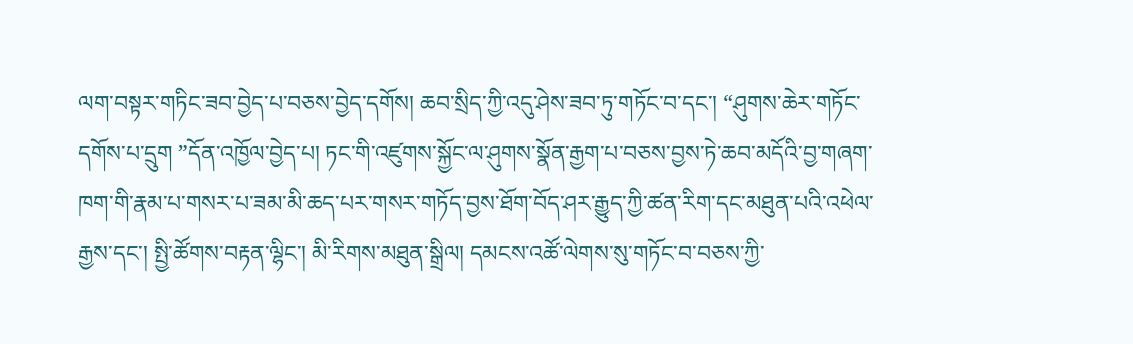ལག་བསྟར་གཏིང་ཟབ་བྱེད་པ་བཅས་བྱེད་དགོས། ཆབ་སྲིད་ཀྱི་འདུ་ཤེས་ཟབ་ཏུ་གཏོང་བ་དང་། “ཤུགས་ཆེར་གཏོང་དགོས་པ་དྲུག ”དོན་འཁྱོལ་བྱེད་པ། ཏང་གི་འཛུགས་སྐྱོང་ལ་ཤུགས་སྣོན་རྒྱག་པ་བཅས་བྱས་ཏེ་ཆབ་མདོའི་བྱ་གཞག་ཁག་གི་རྣམ་པ་གསར་པ་ཟམ་མི་ཆད་པར་གསར་གཏོད་བྱས་ཐོག་བོད་ཤར་རྒྱུད་ཀྱི་ཚན་རིག་དང་མཐུན་པའི་འཕེལ་རྒྱས་དང་། སྤྱི་ཚོགས་བརྟན་ལྷིང་། མི་རིགས་མཐུན་སྒྲིལ། དམངས་འཚོ་ལེགས་སུ་གཏོང་བ་བཅས་ཀྱི་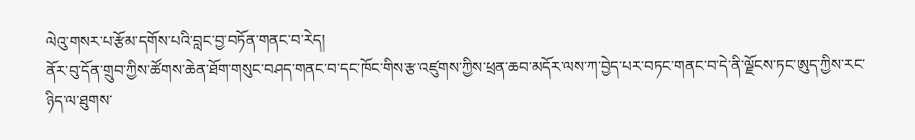ལེའུ་གསར་པ་རྩོམ་དགོས་པའི་བླང་བྱ་བཏོན་གནང་བ་རེད།
ནོར་བུ་དོན་གྲུབ་ཀྱིས་ཚོགས་ཆེན་ཐོག་གསུང་བཤད་གནང་བ་དང་ཁོང་གིས་རྩ་འཛུགས་ཀྱིས་ཕྲན་ཆབ་མདོར་ལས་ཀ་བྱེད་པར་བཏང་གནང་བ་དེ་ནི་ལྗོངས་ཏང་ཨུད་ཀྱིས་རང་ཉིད་ལ་ཐུགས་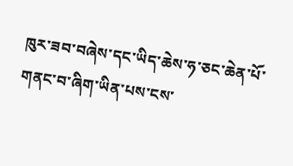ཁུར་ཟབ་བཞེས་དང་ཡིད་ཆེས་ཧ་ཅང་ཆེན་པོ་གནང་བ་ཞིག་ཡིན་པས་ངས་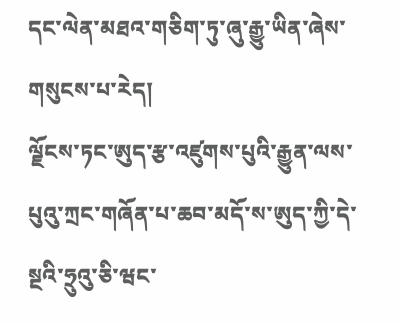དང་ལེན་མཐའ་གཅིག་ཏུ་ཞུ་རྒྱུ་ཡིན་ཞེས་གསུངས་པ་རེད།
ལྗོངས་ཏང་ཨུད་རྩ་འཛུགས་པུའི་རྒྱུན་ལས་པུའུ་ཀྲང་གཞོན་པ་ཆབ་མདོ་ས་ཨུད་ཀྱི་དེ་སྔའི་ཧྲུའུ་ཅི་ཝང་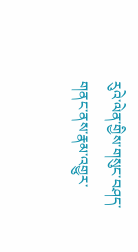རུའེ་ལེན་གྱིས་གསུང་བཤད་གནང་ནས་རྣམ་འགྱུར་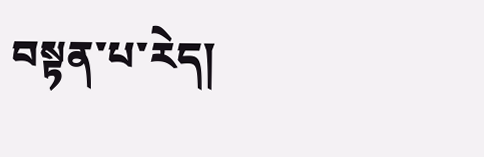བསྟན་པ་རེད།